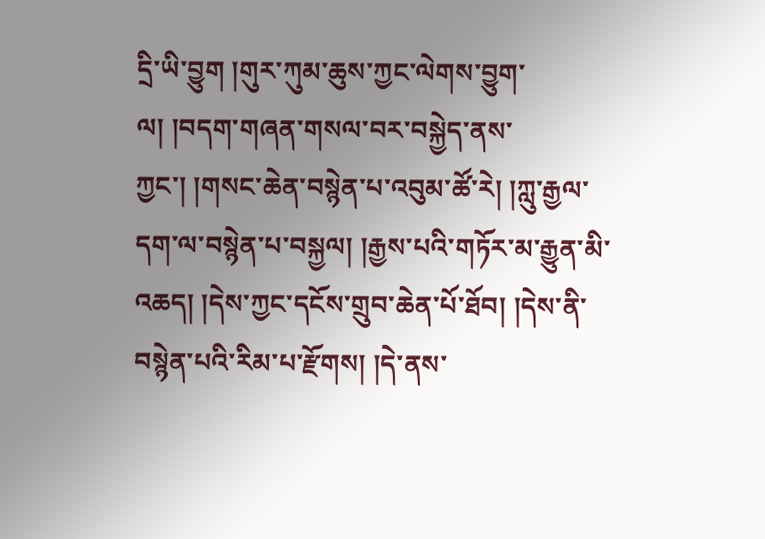དྲི་ཡི་བྱུག །གུར་ཀུམ་ཆུས་ཀྱང་ལེགས་བྱུག་ལ། །བདག་གཞན་གསལ་བར་བསྐྱེད་ནས་ཀྱང་། །གསང་ཆེན་བསྙེན་པ་འབུམ་ཚོ་རེ། །ཀླུ་རྒྱལ་དག་ལ་བསྙེན་པ་བསྐྱལ། །རྒྱས་པའི་གཏོར་མ་རྒྱུན་མི་འཆད། །དེས་ཀྱང་དངོས་གྲུབ་ཆེན་པོ་ཐོབ། །དེས་ནི་བསྙེན་པའི་རིམ་པ་རྫོགས། །དེ་ནས་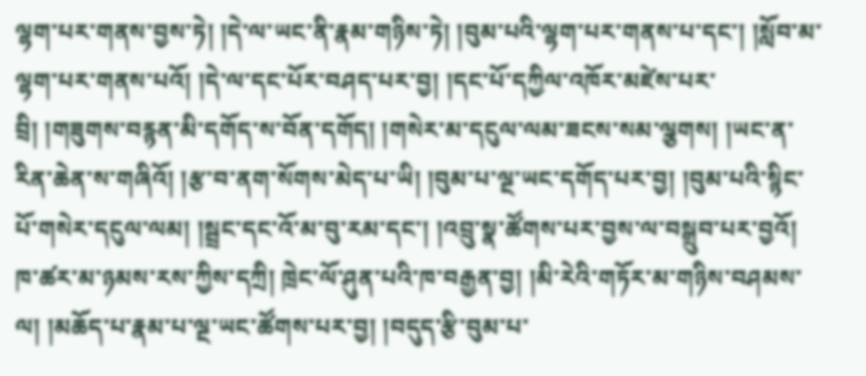ལྷག་པར་གནས་བྱས་ཏེ། །དེ་ལ་ཡང་ནི་རྣམ་གཉིས་ཏེ། །བུམ་པའི་ལྷག་པར་གནས་པ་དང་། །སློབ་མ་ལྷག་པར་གནས་པའོ། །དེ་ལ་དང་པོར་བཤད་པར་བྱ། །དང་པོ་དཀྱིལ་འཁོར་མཛེས་པར་བྲི། །གཟུགས་བརྙན་མི་དགོད་ས་བོན་དགོད། །གསེར་མ་དངུལ་ལམ་ཟངས་སམ་ལྕགས། །ཡང་ན་རིན་ཆེན་ས་གཞིའོ། །རྩ་བ་ནག་སོགས་མེད་པ་ཡི། །བུམ་པ་ལྔ་ཡང་དགོད་པར་བྱ། །བུམ་པའི་སྙིང་པོ་གསེར་དངུལ་ལམ། །སྦྲང་དང་འོ་མ་བུ་རམ་དང་། །འབྲུ་སྣ་ཚོགས་པར་བྱས་ལ་བསྒྲུབ་པར་བྱའོ། ཁ་ཚར་མ་ཉམས་རས་ཀྱིས་དཀྲི། ཁྲེང་ལོ་ཤུན་པའི་ཁ་བརྒྱན་བྱ། །མི་རེའི་གཏོར་མ་གཉིས་བཤམས་ལ། །མཆོད་པ་རྣམ་པ་ལྔ་ཡང་ཚོགས་པར་བྱ། །བདུད་རྩི་བུམ་པ་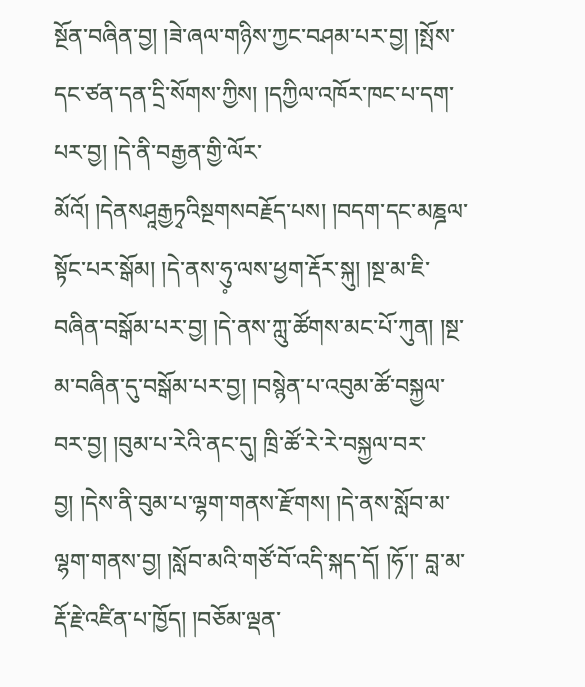སྔོན་བཞིན་བྱ། །ཟེ་ཞལ་གཉིས་ཀྱང་བཤམ་པར་བྱ། །སྤོས་དང་ཙན་དན་དྲི་སོགས་ཀྱིས། །དཀྱིལ་འཁོར་ཁང་པ་དག་པར་བྱ། །དེ་ནི་བརྒྱན་གྱི་ལོར་མོའོ། །དེནསཤཱརྒྱཏྭའིསྔགསབརྗོད་པས། །བདག་དང་མཎྜལ་སྟོང་པར་སྒོམ། །དེ་ནས་ཧུ༷་ལས་ཕྱག་རྡོར་སྐུ། །སྔ་མ་ཇི་བཞིན་བསྒོམ་པར་བྱ། །དེ་ནས་ཀླུ་ཚོགས་མང་པོ་ཀུན། །སྔ་མ་བཞིན་དུ་བསྒོམ་པར་བྱ། །བསྙེན་པ་འབུམ་ཚོ་བསྐྱལ་བར་བྱ། །བུམ་པ་རེའི་ནང་དུ། ཁྲི་ཚོ་རེ་རེ་བསྐྱལ་བར་བྱ། །དེས་ནི་བུམ་པ་ལྷག་གནས་རྫོགས། །དེ་ནས་སློབ་མ་ལྷག་གནས་བྱ། །སློབ་མའི་གཙོ་བོ་འདི་སྐད་དོ། །ཧོ་།་ བླ་མ་རྡོ་རྗེ་འཛིན་པ་ཁྱོད། །བཅོམ་ལྡན་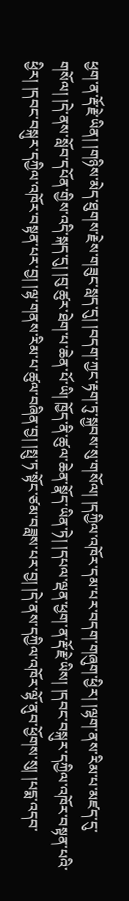ཕྱག་ན་རྡོ་རྗེ་ཡིན། །གཉིས་མེད་ཐུགས་རྗེས་གཟུང་སླད་དུ། །བདག་ཀྱང་རྟག་ཏུ་སྐྱབས་སུ་གསོལ། །དཀྱིལ་འཁོར་དམ་པར་བདག་གཞུག་ཕྱིར། །ལྷག་ནས་རིམ་པ་མཛད་དུ་གསོལ། །དེ་ནས་སློབ་དཔོན་གྱིས་འདི་སྐད་དུ། །བུ་ཚུར་ཐེག་པ་ཆེན་པོ་ཡི། ཁྱོད་ནི་ཚུལ་ཆེན་སྣོད་ཡིན་ཏེ། །དཔལ་ལྡན་ཕྱག་ན་རྡོ་རྗེ་ཡིས། །དབང་བསྐུར་དཀྱིལ་འཁོར་བསྟན་པའི་ཕྱིར། །དབང་བསྐུར་དཀྱིལ་འཁོར་བསྟན་པར་བྱ། །ལྷ་གནས་རིམ་པ་ཚུལ་བཞིན་བྱ། །སྤུ་ཏ་སྟོང་ཙམ་བཟླས་པར་བྱ། །དེ་ནས་དཀྱིལ་འཁོར་ལྷོ་ནུབ་ཕྱོགས་སུ། །པདྨ་འདབ་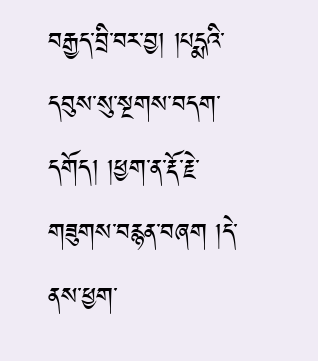བརྒྱད་བྲི་བར་བྱ། །པདྨའི་དབུས་སུ་སྔགས་བདག་དགོད། །ཕྱག་ན་རྡོ་རྗེ་གཟུགས་བརྙན་བཞག །དེ་ནས་ཕྱག་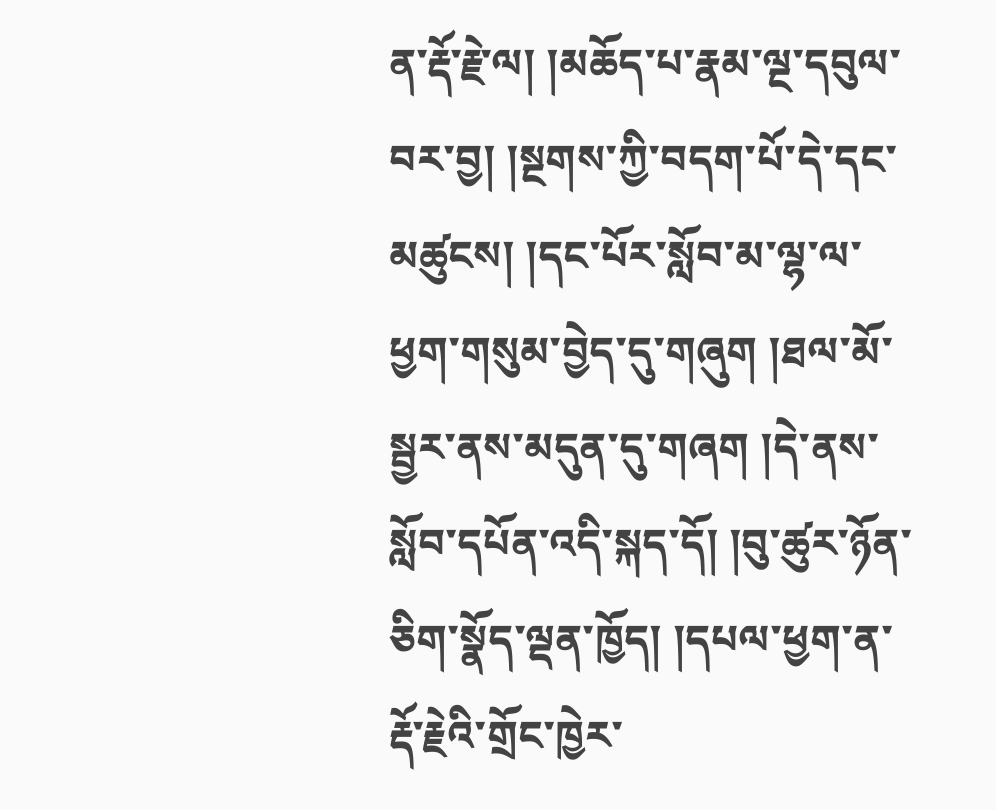ན་རྡོ་རྗེ་ལ། །མཆོད་པ་རྣམ་ལྔ་དབུལ་བར་བྱ། །སྔགས་ཀྱི་བདག་པོ་དེ་དང་མཚུངས། །དང་པོར་སློབ་མ་ལྷ་ལ་ཕྱག་གསུམ་བྱེད་དུ་གཞུག །ཐལ་མོ་སྦྱར་ནས་མདུན་དུ་གཞག །དེ་ནས་སློབ་དཔོན་འདི་སྐད་དོ། །བུ་ཚུར་ཉོན་ཅིག་སྣོད་ལྡན་ཁྱོད། །དཔལ་ཕྱག་ན་རྡོ་རྗེའི་གྲོང་ཁྱེར་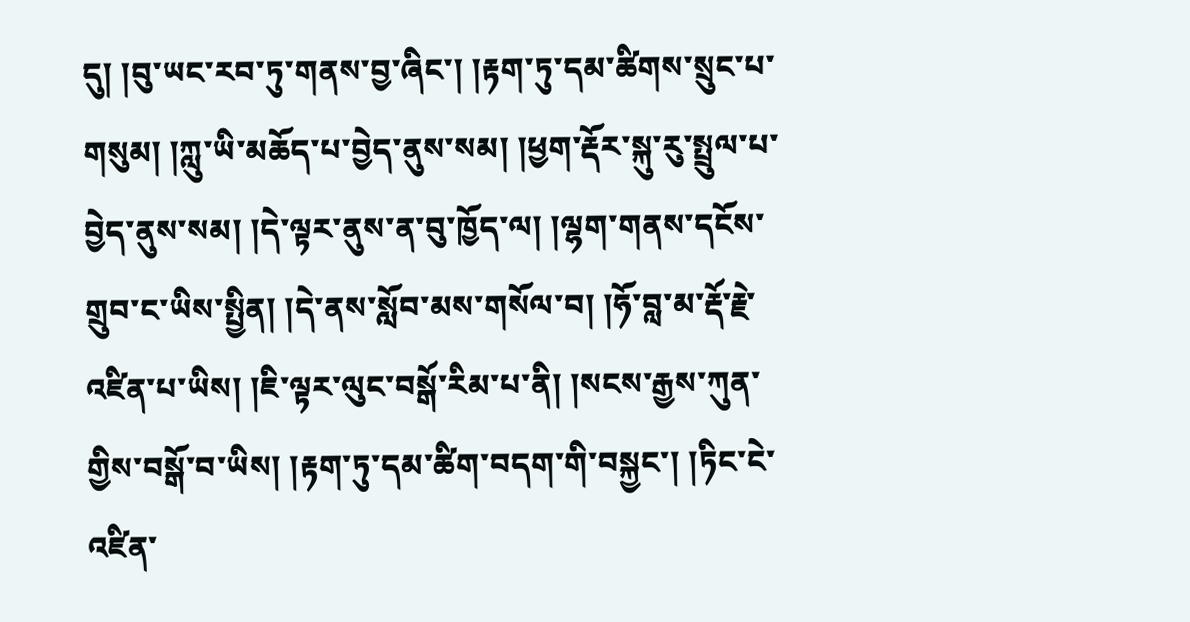དུ། །བུ་ཡང་རབ་ཏུ་གནས་བྱ་ཞིང་། །རྟག་ཏུ་དམ་ཚིགས་སྲུང་པ་གསུམ། །ཀླུ་ཡི་མཆོད་པ་བྱེད་ནུས་སམ། །ཕྱག་རྡོར་སྐུ་རུ་སྤྲུལ་པ་བྱེད་ནུས་སམ། །དེ་ལྟར་ནུས་ན་བུ་ཁྱོད་ལ། །ལྷག་གནས་དངོས་གྲུབ་ང་ཡིས་སྤྱིན། །དེ་ནས་སློབ་མས་གསོལ་བ། །ཧོ་བླ་མ་རྡོ་རྗེ་འཛིན་པ་ཡིས། །ཇི་ལྟར་ལུང་བསྒོ་རིམ་པ་ནི། །སངས་རྒྱས་ཀུན་གྱིས་བསྒོ་བ་ཡིས། །རྟག་ཏུ་དམ་ཚིག་བདག་གི་བསྐྱང་། །ཏིང་ངེ་འཛིན་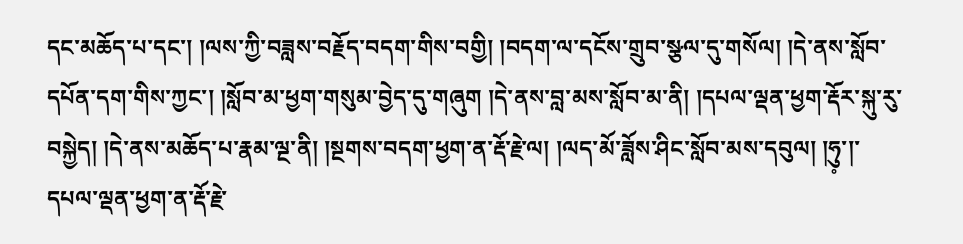དང་མཆོད་པ་དང་། །ལས་ཀྱི་བཟླས་བརྗོད་བདག་གིས་བགྱི། །བདག་ལ་དངོས་གྲུབ་སྩལ་དུ་གསོལ། །དེ་ནས་སློབ་དཔོན་དག་གིས་ཀྱང་། །སློབ་མ་ཕྱག་གསུམ་བྱེད་དུ་གཞུག །དེ་ནས་བླ་མས་སློབ་མ་ནི། །དཔལ་ལྡན་ཕྱག་རྡོར་སྐུ་རུ་བསྐྱེད། །དེ་ནས་མཆོད་པ་རྣམ་ལྔ་ནི། །སྔགས་བདག་ཕྱག་ན་རྡོ་རྗེ་ལ། །ལད་མོ་ཟློས་ཤིང་སློབ་མས་དབུལ། །ཧུ༷་།་ དཔལ་ལྡན་ཕྱག་ན་རྡོ་རྗེ་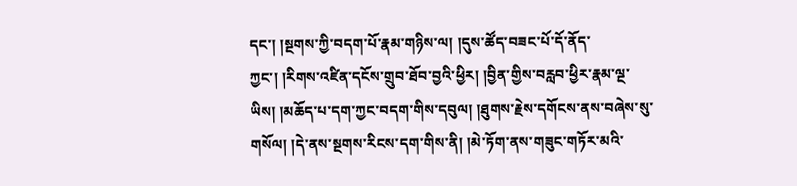དང་། །སྔགས་ཀྱི་བདག་པོ་རྣམ་གཉིས་ལ། །དུས་ཚོད་བཟང་པོ་དོ་ནོད་ཀྱང་། །རིགས་འཛིན་དངོས་གྲུབ་ཐོབ་བྱའི་ཕྱིར། །བྱིན་གྱིས་བརླབ་ཕྱིར་རྣམ་ལྔ་ཡིས། །མཆོད་པ་དག་ཀྱང་བདག་གིས་དབུལ། །ཐུགས་རྗེས་དགོངས་ནས་བཞེས་སུ་གསོལ། །དེ་ནས་སྔགས་རིངས་དག་གིས་ནི། །མེ་ཏོག་ནས་གཟུང་གཏོར་མའི་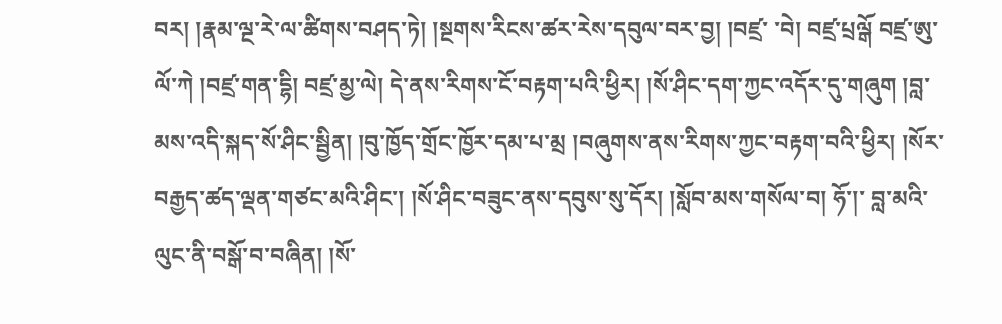བར། །རྣམ་ལྔ་རེ་ལ་ཚིགས་བཤད་ཏེ། །སྔགས་རིངས་ཚར་རེས་དབུལ་བར་བྱ། །བཛྲ་ ་བེ། བཛྲ་པྲལྒོ བཛྲ་ཨུ་ལོ་ཀེ །བཛྲ་གན་དྷི། བཛྲ་མྱ་ལེ། དེ་ནས་རིགས་ངོ་བརྟག་པའི་ཕྱིར། །སོ་ཤིང་དག་ཀྱང་འདོར་དུ་གཞུག །བླ་མས་འདི་སྐད་སོ་ཤིང་སྦྱིན། །བུ་ཁྱོད་གྲོང་ཁྱོར་དམ་པ་མྲ །བཞུགས་ནས་རིགས་ཀྱང་བརྟག་བའི་ཕྱིར། །སོར་བརྒྱད་ཚད་ལྡན་གཙང་མའི་ཤིང་། །སོ་ཤིང་བཟུང་ནས་དབུས་སུ་དོར། །སློབ་མས་གསོལ་བ། ཧོ་།་ བླ་མའི་ལུང་ནི་བསྒོ་བ་བཞིན། །སོ་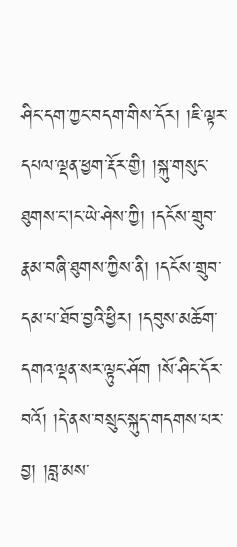ཤིང་དག་ཀྱང་བདག་གིས་དོར། །ཇི་ལྟར་དཔལ་ལྡན་ཕྱག་རྡོར་གྱི། །སྐུ་གསུང་ཐུགས་ང།ང་ཡེ་ཤེས་ཀྱི། །དངོས་གྲུབ་རྣམ་བཞི་ཐུགས་ཀྱིས་ནི། །དངོས་གྲུབ་དམ་པ་ཐོབ་བྱའི་ཕྱིར། །དབུས་མཆོག་དགའ་ལྡན་སར་ལྟུང་ཤོག །སོ་ཤིང་དོར་བའོ། །དེ་ནས་བསྲུང་སྐུད་གདགས་པར་བྱ། །བླ་མས་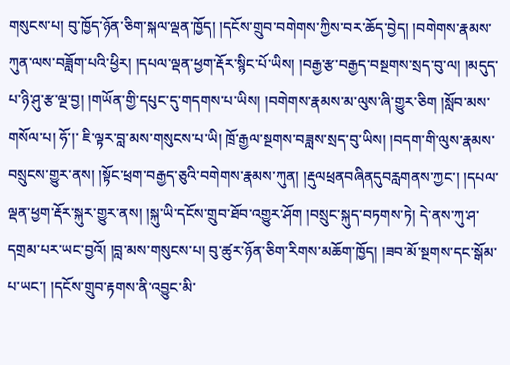གསུངས་པ། བུ་ཁྱོད་ཉོན་ཅིག་སྐལ་ལྡན་ཁྱོད། །དངོས་གྲུབ་བགེགས་ཀྱིས་བར་ཆོད་བྱེད། །བགེགས་རྣམས་ཀུན་ལས་བཟློག་པའི་ཕྱིར། །དཔལ་ལྡན་ཕྱག་རྡོར་སྙིང་པོ་ཡིས། །བརྒྱ་རྩ་བརྒྱད་བསྔགས་སྲད་བུ་ལ། །མདུད་པ་ཉི་ཤུ་རྩ་ལྔ་བྱ། །གཡོན་གྱི་དཔུང་དུ་གདགས་པ་ཡིས། །བགེགས་རྣམས་མ་ལུས་ཞི་གྱུར་ཅིག །སློབ་མས་གསོལ་པ། ཧོ་།་ ཇི་ལྟར་བླ་མས་གསུངས་པ་ཡི། ཁྲོ་རྒྱལ་སྔགས་བཟླས་སྲད་བུ་ཡིས། །བདག་གི་ལུས་རྣམས་བསྲུངས་གྱུར་ནས། །སྟོང་ཕྲག་བརྒྱད་ཅུའི་བགེགས་རྣམས་ཀུན། །རྡུལཕྲནབཞིནདུབརླགནས་ཀྱང་། །དཔལ་ལྡན་ཕྱག་རྡོར་སྐུར་གྱུར་ནས། །སྐུ་ཡི་དངོས་གྲུབ་ཐོབ་འགྱུར་ཤོག །བསྲུང་སྐུད་བཏགས་ཏེ། དེ་ནས་ཀུ་ཤ་དགྲམ་པར་ཡང་བྱའོ། །བླ་མས་གསུངས་པ། བུ་ཚུར་ཉོན་ཅིག་རིགས་མཆོག་ཁྱོད། །ཟབ་མོ་སྔགས་དང་སྒོམ་པ་ཡང་། །དངོས་གྲུབ་རྟགས་ནི་འབྱུང་མི་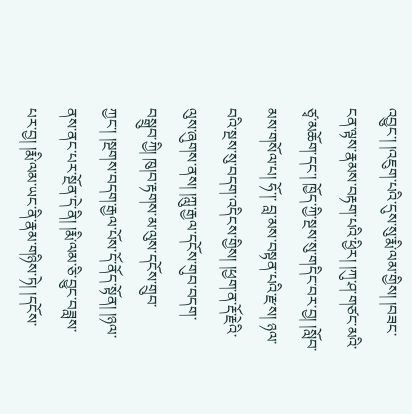འབྱུང་། །འཇུག་པའི་དུས་སུ་རྨི་ལམ་གྱིས། །བཟང་ངན་ལྟས་རྣམས་བརྟག་པའི་ཕྱིར། །ཀུ་ཤ་གཙང་མའི་ཙྭ་མཆོག་དང་། ཁྱོད་ཀྱི་སྔས་སུ་གདིང་བར་བྱ། །སློབ་མས་གསོལ་པ། ཧོ་།་ བླ་མས་བསྟན་པའི་རྫས། ཉལ་བའི་སྔས་སུ་བདག་འདིངས་གྱིས། །ཕྱག་ན་རྡོ་རྗེའི་ལུས་ཞུགས་ནས། །ཀླུ་རྒྱལ་དངོས་གུབ་བདག་བསྒྲུབ་ཀྱི། ཁུ།བ་རྟགས་མ་ལུས་དངོས་གྲུབ་ཀྱང་། །སྔགས་བདག་རྒྱལ་པོས་དོ་ནོད་སྟོན། །ཉལ་ནས་ནང་པར་སྔོན་དེ་ནི། །རྨི་ལམ་ཅི་བྱུང་བཟླས་པར་བྱ། །རྨི་ལམ་ཡང་ནི་རྣམ་གཉིས་ཏེ། །དངོས་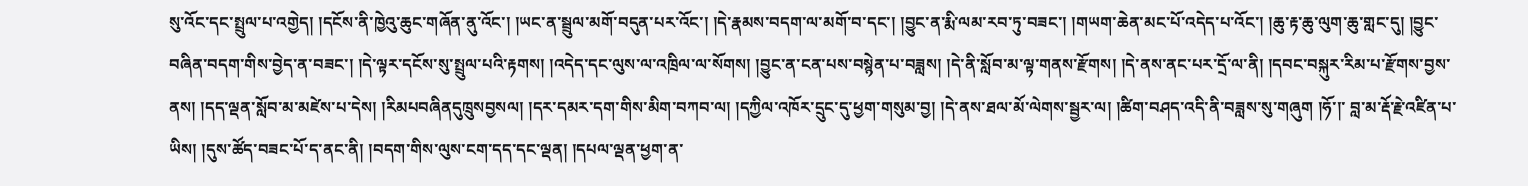སུ་འོང་དང་སྤྲུལ་པ་འགྱེད། །དངོས་ནི་ཁྱེའུ་ཆུང་གཞོན་ནུ་འོང་། །ཡང་ན་སྦྲུལ་མགོ་བདུན་པར་འོང་། །དེ་རྣམས་བདག་ལ་མགོ་བ་དང་། །བྱུང་ན་རྨི་ལམ་རབ་ཏུ་བཟང་། །གཡག་ཆེན་མང་པོ་འདེད་པ་འོང་། །ཆུ་རྟ་ཆུ་ལུག་ཆུ་གླང་དུ། །བྱུང་བཞིན་བདག་གིས་བྱེད་ན་བཟང་། །དེ་ལྟར་དངོས་སུ་སྤྲུལ་པའི་རྟགས། །འདེད་དང་ལུས་ལ་འཁྲིལ་ལ་སོགས། །བྱུང་ན་ངན་པས་བསྙེན་པ་བཟླས། །དེ་ནི་སློབ་མ་ལྟ་གནས་རྫོགས། །དེ་ནས་ནང་པར་དྲོ་ལ་ནི། །དབང་བསྐུར་རིམ་པ་རྫོགས་བྱས་ནས། །དད་ལྡན་སློབ་མ་མཛེས་པ་དེས། །རིམཔབཞིནདུཁྲུསབྱསལ། །དར་དམར་དག་གིས་མིག་བཀབ་ལ། །དཀྱིལ་འཁོར་དྲུང་དུ་ཕྱག་གསུམ་བྱ། །དེ་ནས་ཐལ་མོ་ལེགས་སྦྱར་ལ། །ཚིག་བཤད་འདི་ནི་བཟླས་སུ་གཞུག །ཧོ་།་ བླ་མ་རྡོ་རྗེ་འཛིན་པ་ཡིས། །དུས་ཚོད་བཟང་པོ་ད་ནང་ནི། །བདག་གིས་ལུས་ངག་དད་དང་ལྡན། །དཔལ་ལྡན་ཕྱག་ན་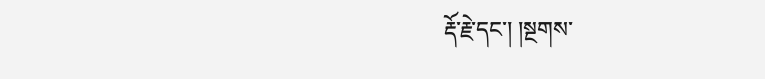རྡོ་རྗེ་དང་། །སྔགས་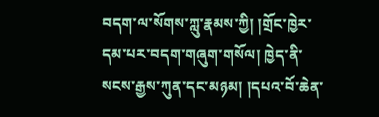བདག་ལ་སོགས་ཀླུ་རྣམས་ཀྱི། །གྲོང་ཁྱེར་དམ་པར་བདག་གཞུག་གསོལ། ཁྱེད་ནི་སངས་རྒྱས་ཀུན་དང་མཉམ། །དཔའ་བོ་ཆེན་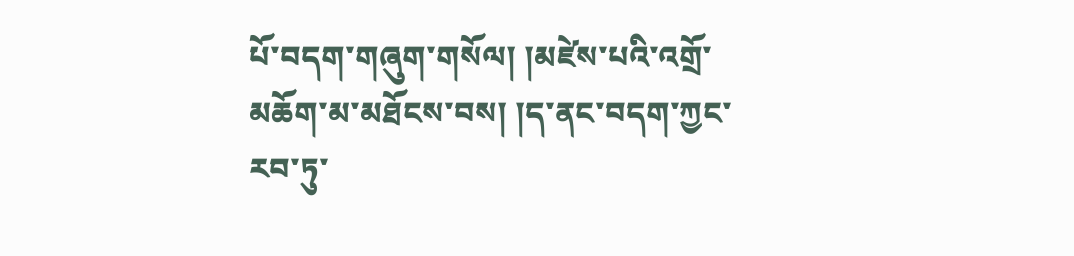པོ་བདག་གཞུག་གསོལ། །མཛེས་པའི་འགྲོ་མཆོག་མ་མཐོངས་བས། །ད་ནང་བདག་ཀྱང་རབ་ཏུ་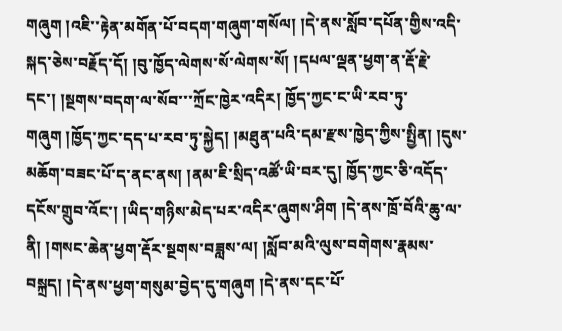གཞུག །འཇི་་རྟེན་མགོན་པོ་བདག་གཞུག་གསོལ། །དེ་ནས་སློབ་དཔོན་གྱིས་འདི་སྐད་ཅེས་བརྗོད་དོ། །བུ་ཁྱོད་ལེགས་སོ་ལེགས་སོ། །དཔལ་ལྡན་ཕྱག་ན་རྡོ་རྗེ་དང་། །སྔགས་བདག་ལ་སོབ་་་ཀྲོང་ཁྱེར་འདིར། ཁྱོད་ཀྱང་ང་ཡི་རབ་ཏུ་གཞུག །ཁྱོད་ཀྱང་དད་པ་རབ་ཏུ་སྐྱེད། །མཐུན་པའི་དམ་རྫས་ཁྱེད་ཀྱིས་སྤྱིན། །དུས་མཆོག་བཟང་པོ་ད་ནང་ནས། །ནམ་ཇི་སྲིད་འཚོ་ཡི་བར་དུ། ཁྱོད་ཀྱང་ཅི་འདོད་དངོས་གྲུབ་འོང་། །ཡིད་གཉིས་མེད་པར་འདིར་ཞུགས་ཤིག །དེ་ནས་ཁྲོ་བོའི་ཆུ་ལ་ནི། །གསང་ཆེན་ཕྱག་རྡོར་སྔགས་བཟླས་ལ། །སློབ་མའི་ལུས་བགེགས་རྣམས་བསྐྲད། །དེ་ནས་ཕྱག་གསུམ་བྱེད་དུ་གཞུག །དེ་ནས་དང་པོ་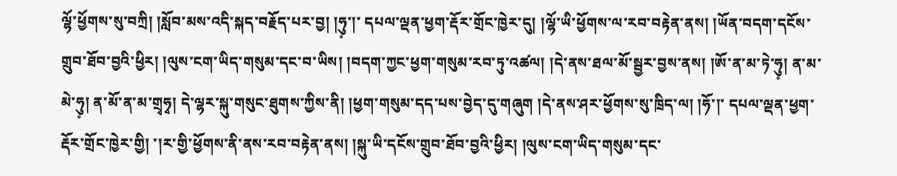ལྷོ་ཕྱོགས་སུ་བཀྲི། །སློབ་མས་འདི་སྐད་བརྗོད་པར་བྱ། །ཧུ༷་།་ དཔལ་ལྡན་ཕྱག་རྡོར་གྲོང་ཁྱེར་དུ། །ལྷོ་ཡི་ཕྱོགས་ལ་རབ་བརྟེན་ནས། །ཡོན་བདག་དངོས་གྲུབ་ཐོབ་བྱའི་ཕྱིར། །ལུས་ངག་ཡིད་གསུམ་དང་བ་ཡིས། །བདག་ཀྱང་ཕྱག་གསུམ་རབ་ཏུ་འཚལ། །དེ་ནས་ཐལ་མོ་སྦྱར་བྱས་ནས། །ཨོ་ན་མ་ཏེ་ཧུ༷། ན་མ་མེ་ཧུ༷། ན་མོ་ན་མ་གྲྭཧྭ། དེ་ལྷར་སྐུ་གསུང་ཐུགས་ཀྱིས་ནི། །ཕྱག་གསུམ་དད་པས་བྱེད་དུ་གཞུག །དེ་ནས་ཤར་ཕྱོགས་སུ་ཁྲིད་ལ། །ཧོ་།་ དཔལ་ལྡན་ཕྱག་རྡོར་གྲོང་ཁྱེར་གྱི། ་།ར་གྱི་ཕྱོགས་ནི་ནས་རབ་བརྟེན་ནས། །སྐུ་ཡི་དངོས་གྲུབ་ཐོབ་བྱའི་ཕྱིར། །ལུས་ངག་ཡིད་གསུམ་དང་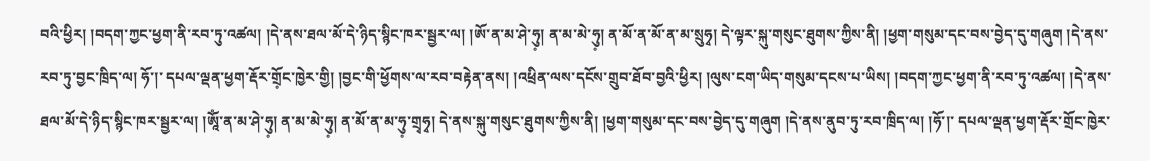བའི་ཕྱིར། །བདག་ཀྱང་ཕྱག་ནི་རབ་ཏུ་འཚལ། །དེ་ནས་ཐལ་མོ་དེ་ཉིད་སྙིང་ཁར་སྦྱར་ལ། །ཨོ་ན་མ་ཤེ་ཧུ༷། ན་མ་མེ་ཧུ༷། ན་མོ་ན་མོ་ན་མ་སྲུཧྭ། དེ་ལྟར་སྐུ་གསུང་ཐུགས་ཀྱིས་ནི། །ཕྱག་གསུམ་དང་བས་བྱེད་དུ་གཞུག །དེ་ནས་རབ་ཏུ་བྱང་ཁྲིད་ལ། ཧོ་།་ དཔལ་ལྡན་ཕྱག་རྡོར་གྲོ༷ང་ཁྱེར་གྱི། །བྱང་གི་ཕྱོགས་ལ་རབ་བརྟེན་ནས། །འཕྲིན་ལས་དངོས་གྲུབ་ཐོབ་བྱའི་ཕྱིར། །ལུས་ངག་ཡིད་གསུམ་དངས་པ་ཡིས། །བདག་ཀྱང་ཕྱག་ནི་རབ་ཏུ་འཚལ། །དེ་ནས་ཐལ་མོ་དེ་ཉིད་སྙིང་ཁར་སྦྱར་ལ། །ཨཱོཾ་ན་མ་ཤེ་ཧུ༷། ན་མ་མེ་ཧུ༷། ན་མོ་ན་མ་ཧུ༷་གྲྭཧྭ། དེ་ནས་སྐུ་གསུང་ཐུགས་ཀྱིས་ནི། །ཕྱག་གསུམ་དང་བས་བྱེད་དུ་གཞུག །དེ་ནས་ནུབ་ཏུ་རབ་ཁྲིད་ལ། །ཧོ་།་ དཔལ་ལྡན་ཕྱག་རྡོར་གྲོང་ཁྱེར་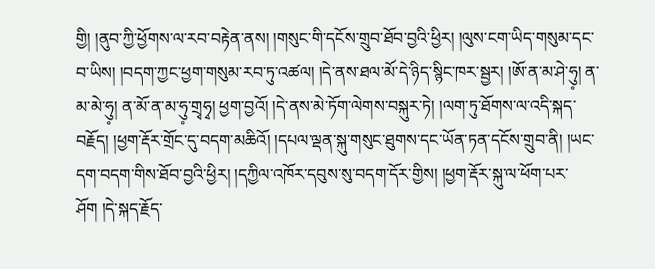གྱི། །ནུབ་ཀྱི་ཕྱོགས་ལ་རབ་བརྟེན་ནས། །གསུང་གི་དངོས་གྲུབ་ཐོབ་བྱའི་ཕྱིར། །ལུས་ངག་ཡིད་གསུམ་དང་བ་ཡིས། །བདག་ཀྱང་ཕྱག་གསུམ་རབ་ཏུ་འཚལ། །དེ་ནས་ཐལ་མོ་དེ་ཉིད་སྙིང་ཁར་སྦྱར། །ཨོ་ན་མ་ཤེ་ཧུ༷། ན་མ་མེ་ཧུ༷། ན་མོ་ན་མ་ཧུ༷་གྲྭཧྭ། ཕྱག་བྱའོ། །དེ་ནས་མེ་ཏོག་ལེགས་བསྐུར་ཏེ། །ལག་ཏུ་ཐོགས་ལ་འདི་སྐད་བརྗོད། །ཕྱག་རྡོར་གྲོང་དུ་བདག་མཆིའོ། །དཔལ་ལྡན་སྐུ་གསུང་ཐུགས་དང་ཡོན་ཏན་དངོས་གྲུབ་ནི། །ཡང་དག་བདག་གིས་ཐོབ་བྱའི་ཕྱིར། །དཀྱིལ་འཁོར་དབུས་སུ་བདག་དོར་གྱིས། །ཕྱག་རྡོར་སྐུ་ལ་ཕོག་པར་ཤོག །དེ་སྐད་རྗོད་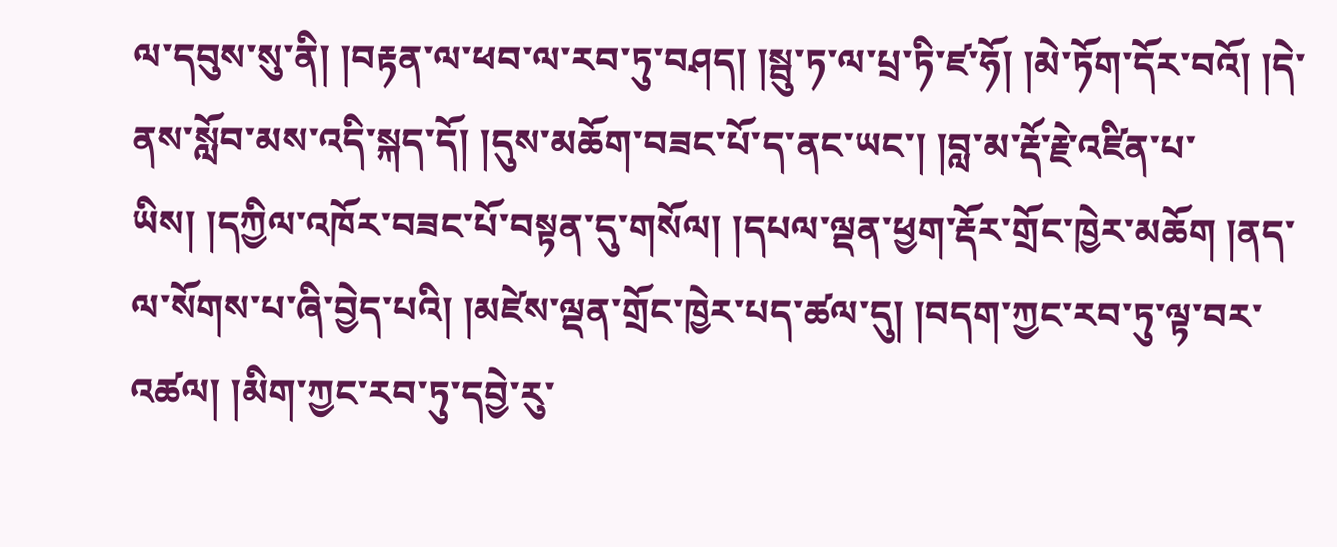ལ་དབུས་སུ་ནི། །བརྟན་ལ་ཕབ་ལ་རབ་ཏུ་བཤད། །སྦུ་ཏ་ལ་པྲ་ཏི་ཛ་ཧོ། །མེ་ཏོག་དོར་བའོ། །དེ་ནས་སློབ་མས་འདི་སྐད་དོ། །དུས་མཆོག་བཟང་པོ་ད་ནང་ཡང་། །བླ་མ་རྡོ་རྗེ་འཛིན་པ་ཡིས། །དཀྱིལ་འཁོར་བཟང་པོ་བསྟན་དུ་གསོལ། །དཔལ་ལྡན་ཕྱག་རྡོར་གྲོང་ཁྱེར་མཆོག །ནད་ལ་སོགས་པ་ཞི་བྱེད་པའི། །མཛེས་ལྡན་གྲོང་ཁྱེར་པད་ཚལ་དུ། །བདག་ཀྱང་རབ་ཏུ་ལྟ་བར་འཚལ། །མིག་ཀྱང་རབ་ཏུ་དབྱེ་རུ་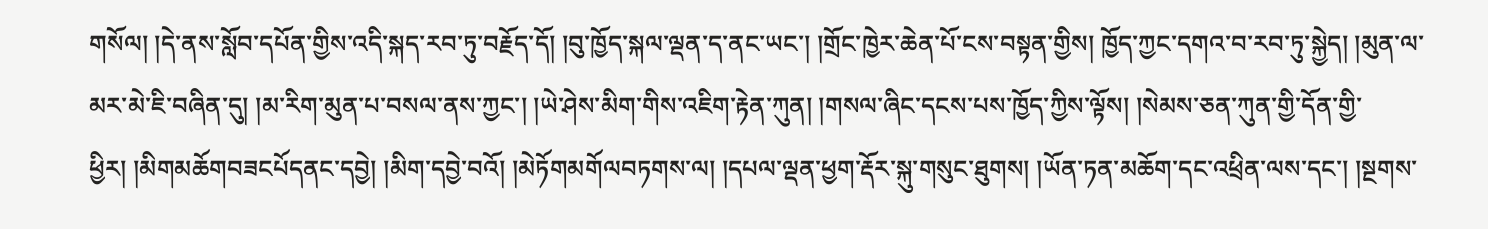གསོལ། །དེ་ནས་སློབ་དཔོན་གྱིས་འདི་སྐད་རབ་ཏུ་བརྗོད་དོ། །བུ་ཁྱོད་སྐལ་ལྡན་ད་ནང་ཡང་། །གྲོང་ཁྱེར་ཆེན་པོ་ངས་བསྟན་གྱིས། ཁྱོད་ཀྱང་དགའ་བ་རབ་ཏུ་སྐྱེད། །མུན་ལ་མར་མེ་ཇི་བཞིན་དུ། །མ་རིག་མུན་པ་བསལ་ནས་ཀྱང་། །ཡེ་ཤེས་མིག་གིས་འཇིག་རྟེན་ཀུན། །གསལ་ཞིང་དངས་པས་ཁྱོད་ཀྱིས་ལྟོས། །སེམས་ཅན་ཀུན་གྱི་དོན་གྱི་ཕྱིར། །མིགམཆོགབཟངཔོདནང་དབྱེ། །མིག་དབྱེ་བའོ། །མེཏོགམགོལབཏགས་ལ། །དཔལ་ལྡན་ཕྱག་རྡོར་སྐུ་གསུང་ཐུགས། །ཡོན་ཏན་མཆོག་དང་འཕྲིན་ལས་དང་། །སྔགས་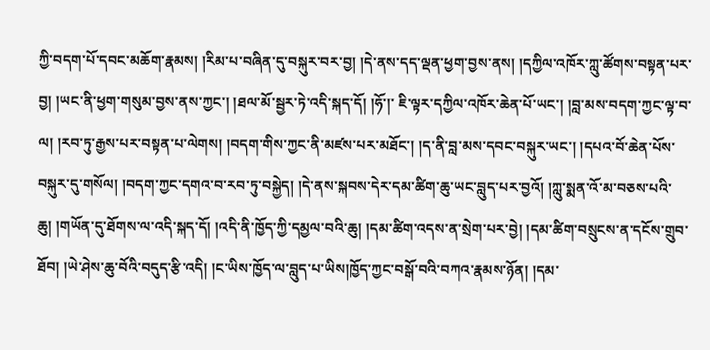ཀྱི་བདག་པོ་དབང་མཆོག་རྣམས། །རིམ་པ་བཞིན་དུ་བསྐུར་བར་བྱ། །དེ་ནས་དད་ལྡན་ཕྱག་བྱས་ནས། །དཀྱིལ་འཁོར་ཀླུ་ཚོགས་བསྟན་པར་བྱ། །ཡང་ནི་ཕྱག་གསུམ་བྱས་ནས་ཀྱང་། །ཐལ་མོ་སྦྱར་ཏེ་འདི་སྐད་དོ། །ཧོ་།་ ཇི་ལྟར་དཀྱིལ་འཁོར་ཆེན་པོ་ཡང་། །བླ་མས་བདག་ཀྱང་ལྟ་བ་ལ། །རབ་ཏུ་རྒྱས་པར་བསྟན་པ་ལེགས། །བདག་གིས་ཀྱང་ནི་མཛས་པར་མཐོང་། །ད་ནི་བླ་མས་དབང་བསྐུར་ཡང་། །དཔའ་བོ་ཆེན་པོས་བསྐུར་དུ་གསོལ། །བདག་ཀྱང་དགའ་བ་རབ་ཏུ་བསྐྱེད། །དེ་ནས་སྐབས་དེར་དམ་ཚིག་ཆུ་ཡང་བླུད་པར་བྱའོ། །ཀླུ་སྨན་འོ་མ་བཅས་པའི་ཆུ། །གཡོན་དུ་ཐོགས་ལ་འདི་སྐད་དོ། །འདི་ནི་ཁྱོད་ཀྱི་དམྱལ་བའི་ཆུ། །དམ་ཚིག་འདས་ན་སྲེག་པར་བྱེ། །དམ་ཚིག་བསྲུངས་ན་དངོས་གྲུབ་ཐོབ། །ཡེ་ཤེས་ཆུ་བོའི་བདུད་རྩི་འདི། །ང་ཡིས་ཁྱོད་ལ་བླུད་པ་ཡིས།ཁྱོད་ཀྱང་བསྒོ་བའི་བཀའ་རྣམས་ཉོན། །དམ་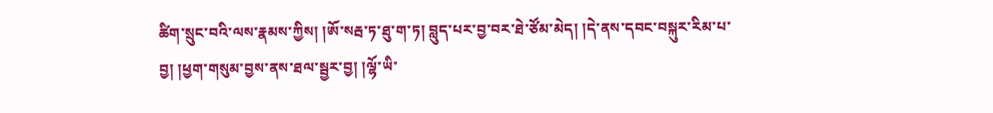ཚིག་སྲུང་བའི་ལས་རྣམས་ཀྱིས། །ཨོ་སརྦ་ཏ་ཐུ་ག་ཏ། བླུད་པར་བྱ་བར་ཐེ་ཙོམ་མེད། །དེ་ནས་དབང་བསྐུར་རིམ་པ་བྱ། །ཕྱག་གསུམ་བྱས་ནས་ཐལ་སྦྱར་བྱ། །ལྷོ་ཡི་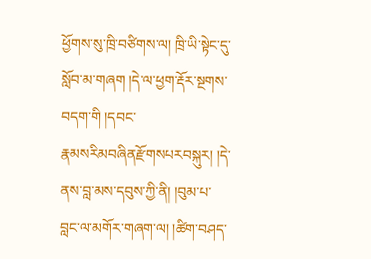ཕྱོགས་སུ་ཁྲི་བཙིགས་ལ། ཁྲི་ཡི་སྟེང་དུ་སློབ་མ་གཞག །དེ་ལ་ཕྱག་རྡོར་སྔགས་བདག་གི །དབང་རྣམསརིམབཞིནརྫོགསཔརབསྐུར། །དེ་ནས་བླ་མས་དབུས་ཀྱི་ནི། །བུམ་པ་བླང་ལ་མགོར་གཞག་ལ། །ཚིག་བཤད་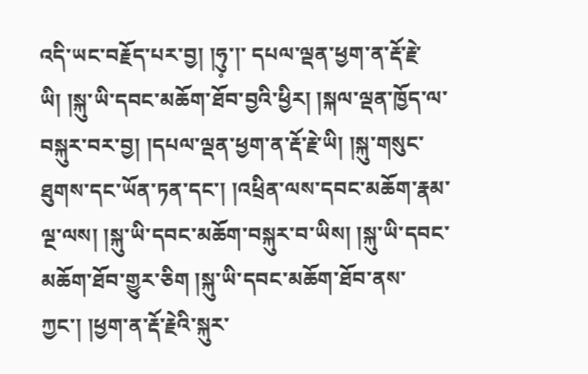འདི་ཡང་བརྗོད་པར་བྱ། །ཧུ༷་།་ དཔལ་ལྡན་ཕྱག་ན་རྡོ་རྗེ་ཡི། །སྐུ་ཡི་དབང་མཆོག་ཐོབ་བྱའི་ཕྱིར། །སྐལ་ལྡན་ཁྱོད་ལ་བསྐུར་བར་བྱ། །དཔལ་ལྡན་ཕྱག་ན་རྡོ་རྗེ་ཡི། །སྐུ་གསུང་ཐུགས་དང་ཡོན་ཏན་དང་། །འཕྲིན་ལས་དབང་མཆོག་རྣམ་ལྔ་ལས། །སྐུ་ཡི་དབང་མཆོག་བསྐུར་བ་ཡིས། །སྐུ་ཡི་དབང་མཆོག་ཐོབ་གྱུར་ཅིག །སྐུ་ཡི་དབང་མཆོག་ཐོབ་ནས་ཀྱང་། །ཕྱག་ན་རྡོ་རྗེའི་སྐུར་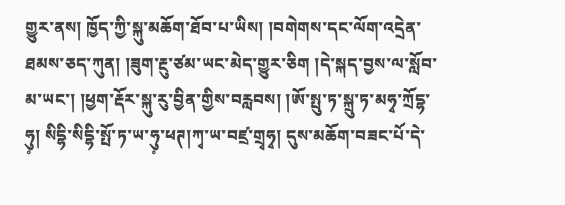གྱུར་ནས། ཁྱོད་ཀྱི་སྐུ་མཆོག་ཐོབ་པ་ཡིས། །བགེགས་དང་ལོག་འདྲེན་ཐམས་ཅད་ཀུན། །ཟུག་རྔུ་ཙམ་ཡང་མེད་གྱུར་ཅིག །དེ་སྐད་བྱས་ལ་སློབ་མ་ཡང་། །ཕྱག་རྡོར་སྐུ་རུ་བྱིན་གྱིས་བརླབས། །ཨོ་སྤུ་ཏ་སྐྲུ་ཏ་མཧྭ་ཀྲོདྷ་ཧུ༷། སིདྷི་སིདྷི་སྤོ་ཏ་ཡ་ཧུ༷་ཕཊ།ཀྭ་ཡ་བཛྲ་གྲྭཧྭ། དུས་མཆོག་བཟང་པོ་དེ་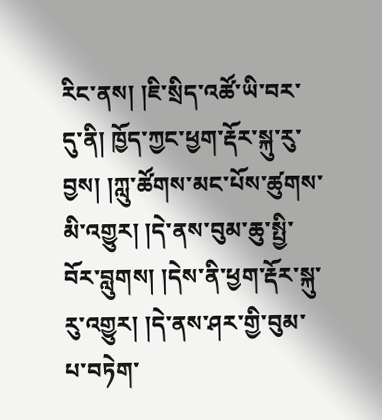རིང་ནས། །ཇི་སྲིད་འཚོ་ཡི་བར་དུ་ནི། ཁྱོད་ཀྱང་ཕྱག་རྡོར་སྐུ་རུ་བྱས། །ཀླུ་ཚོགས་མང་པོས་ཚུགས་མི་འགྱུར། །དེ་ནས་བུམ་ཆུ་སྤྱི་བོར་བླུགས། །དེས་ནི་ཕྱག་རྡོར་སྐུ་རུ་འགྱུར། །དེ་ནས་ཤར་གྱི་བུམ་པ་བཏེག་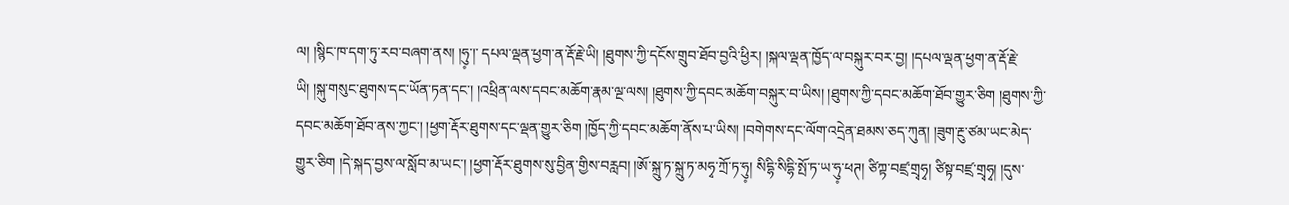ལ། །སྙིང་ཁ་དག་ཏུ་རབ་བཞག་ནས། །ཧུ༷་།་ དཔལ་ལྡན་ཕྱག་ན་རྡོ་རྗེ་ཡི། །ཐུགས་ཀྱི་དངོས་གྲུབ་ཐོབ་བྱའི་ཕྱིར། །སྐལ་ལྡན་ཁྱོད་ལ་བསྐུར་བར་བྱ། །དཔལ་ལྡན་ཕྱག་ན་རྡོ་རྗེ་ཡི། །སྐུ་གསུང་ཐུགས་དང་ཡོན་ཏན་དང་། །འཕྲིན་ལས་དབང་མཆོག་རྣམ་ལྔ་ལས། །ཐུགས་ཀྱི་དབང་མཆོག་བསྐུར་བ་ཡིས། །ཐུགས་ཀྱི་དབང་མཆོག་ཐོབ་གྱུར་ཅིག །ཐུགས་ཀྱི་དབང་མཆོག་ཐོབ་ནས་ཀྱང་། །ཕྱག་རྡོར་ཐུགས་དང་ལྡན་གྱུར་ཅིག །ཁྱོད་ཀྱི་དབང་མཆོག་ནོས་པ་ཡིས། །བགེགས་དང་ལོག་འདྲེན་ཐམས་ཅད་ཀུན། །ཟུག་རྔུ་ཙམ་ཡང་མེད་གྱུར་ཅིག །དེ་སྐད་བྱས་ལ་སློབ་མ་ཡང་། །ཕྱག་རྡོར་ཐུགས་སུ་བྱིན་གྱིས་བརླབ། །ཨོ་སྐྲུ་ཏ་སྐྲུ་ཏ་མཧྭ་ཀྲོ་ཏ་ཧུ༷། སིདྷི་སིདྷི་སྤོ་ཏ་ཡ་ཧུ༷་ཕཊ། ཙིཀྟ་བཛྲ་གྲྭཧྭ། ཙིསྟ་བཛྲ་གྲྭཧྭ། །དུས་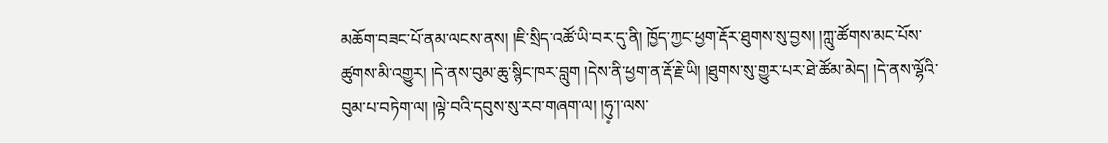མཆོག་བཟང་པོ་ནམ་ལངས་ནས། །ཇི་སྲིད་འཚོ་ཡི་བར་དུ་ནི། ཁྱོད་ཀྱང་ཕྱག་རྡོར་ཐུགས་སུ་བྱས། །ཀླུ་ཚོགས་མང་པོས་ཚུགས་མི་འགྱུར། །དེ་ནས་བུམ་ཆུ་སྙིང་ཁར་བླུག །དེས་ནི་ཕྱག་ན་རྡོ་རྗེ་ཡི། །ཐུགས་སུ་གྱུར་པར་ཐེ་ཚོམ་མེད། །དེ་ནས་ལྷོའི་བུམ་པ་བཏེག་ལ། །ལྟེ་བའི་དབུས་སུ་རབ་གཞག་ལ། །ཧུ༷་།་ལས་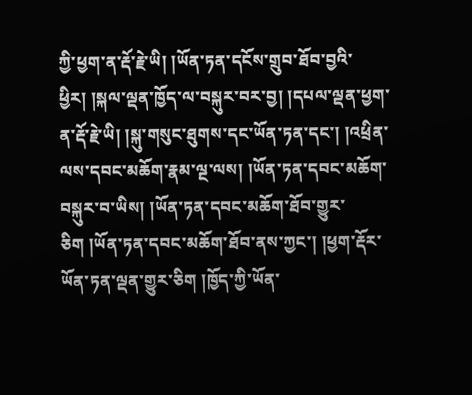ཀྱི་ཕྱག་ན་རྡོ་རྗེ་ཡི། །ཡོན་ཏན་དངོས་གྲུབ་ཐོབ་བྱའི་ཕྱིར། །སྐལ་ལྡན་ཁྱོད་ལ་བསྐུར་བར་བྱ། །དཔལ་ལྡན་ཕྱག་ན་རྡོ་རྗེ་ཡི། །སྐུ་གསུང་ཐུགས་དང་ཡོན་ཏན་དང་། །འཕྲིན་ལས་དབང་མཆོག་རྣམ་ལྔ་ལས། །ཡོན་ཏན་དབང་མཆོག་བསྐུར་བ་ཡིས། །ཡོན་ཏན་དབང་མཆོག་ཐོབ་གྱུར་ཅིག །ཡོན་ཏན་དབང་མཆོག་ཐོབ་ནས་ཀྱང་། །ཕྱག་རྡོར་ཡོན་ཏན་ལྡན་གྱུར་ཅིག །ཁྱོད་ཀྱི་ཡོན་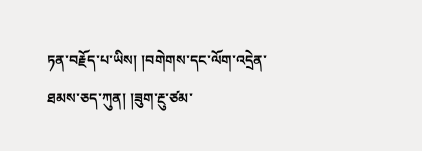ཏན་བརྗོད་པ་ཡིས། །བགེགས་དང་ལོག་འདྲེན་ཐམས་ཅད་ཀུན། །ཟུག་རྔུ་ཙམ་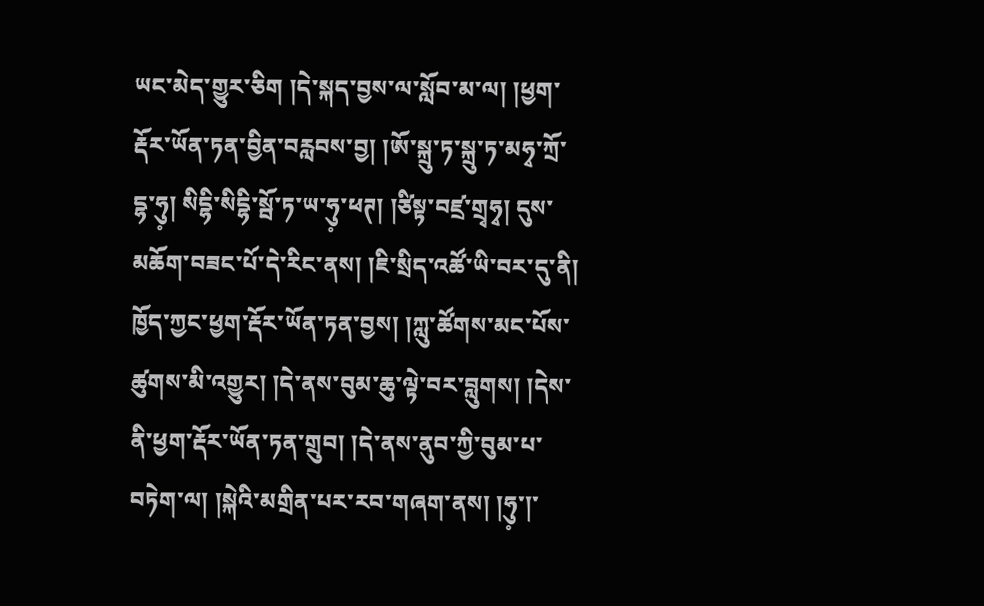ཡང་མེད་གྱུར་ཅིག །དེ་སྐད་བྱས་ལ་སློབ་མ་ལ། །ཕྱག་རྡོར་ཡོན་ཏན་བྱིན་བརླབས་བྱ། །ཨོ་སྐྲུ་ཏ་སྐྲུ་ཏ་མཧྭ་ཀྲོ་དྷ་ཧུ༷། སིདྷི་སིདྷི་སྦོ་ཏ་ཡ་ཧུ༷་ཕཊ། །ཙིསྟ་བཛྲ་གྲྭཧྭ། དུས་མཆོག་བཟང་པོ་དེ་རིང་ནས། །ཇི་སྲིད་འཚོ་ཡི་བར་དུ་ནི། ཁྱོད་ཀྱང་ཕྱག་རྡོར་ཡོན་ཏན་བྱས། །ཀླུ་ཚོགས་མང་པོས་ཚུགས་མི་འགྱུར། །དེ་ནས་བུམ་ཆུ་ལྟེ་བར་བླུགས། །དེས་ནི་ཕྱག་རྡོར་ཡོན་ཏན་གྲུབ། །དེ་ནས་ནུབ་ཀྱི་བུམ་པ་བཏེག་ལ། །སྐེའི་མགྲིན་པར་རབ་གཞག་ནས། །ཧུ༷་།་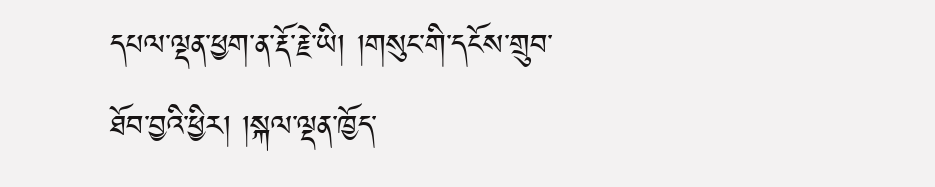དཔལ་ལྡན་ཕྱག་ན་རྡོ་རྗེ་ཡི། །གསུང་གི་དངོས་གྲུབ་ཐོབ་བྱའི་ཕྱིར། །སྐལ་ལྡན་ཁྱོད་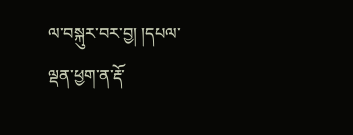ལ་བསྐུར་བར་བྱ། །དཔལ་ལྡན་ཕྱག་ན་རྡོ་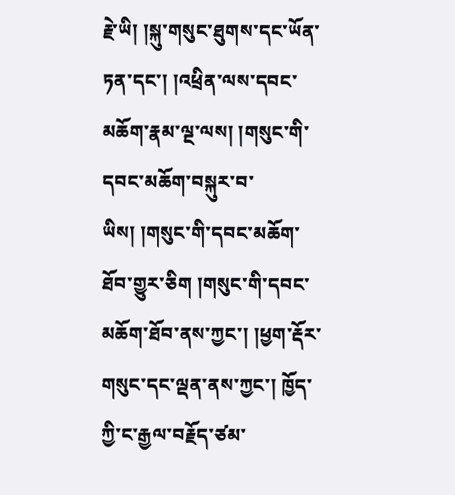རྗེ་ཡི། །སྐུ་གསུང་ཐུགས་དང་ཡོན་ཏན་དང་། །འཕྲིན་ལས་དབང་མཆོག་རྣམ་ལྔ་ལས། །གསུང་གི་དབང་མཆོག་བསྐུར་བ་ཡིས། །གསུང་གི་དབང་མཆོག་ཐོབ་གྱུར་ཅིག །གསུང་གི་དབང་མཆོག་ཐོབ་ནས་ཀྱང་། །ཕྱག་རྡོར་གསུང་དང་ལྡན་ནས་ཀྱང་། ཁྱོད་ཀྱི་ང་རྒྱལ་བརྗོད་ཙམ་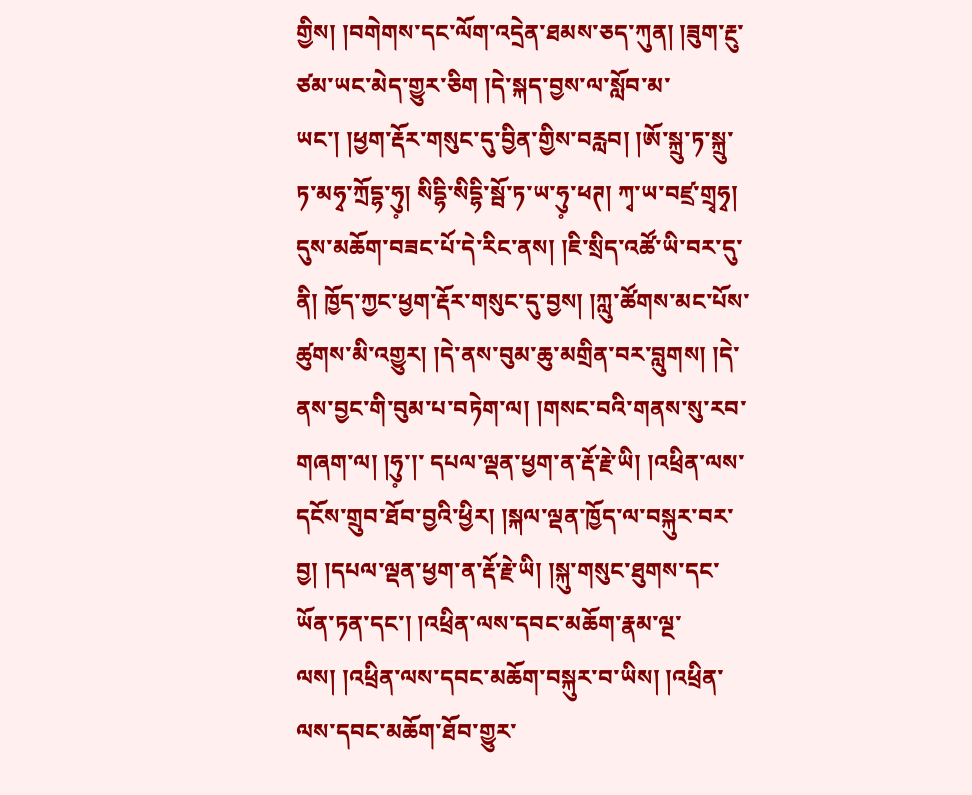གྱིས། །བགེགས་དང་ལོག་འདྲེན་ཐམས་ཅད་ཀུན། །ཟུག་རྔུ་ཙམ་ཡང་མེད་གྱུར་ཅིག །དེ་སྐད་བྱས་ལ་སློབ་མ་ཡང་། །ཕྱག་རྡོར་གསུང་དུ་བྱིན་གྱིས་བརླབ། །ཨོ་སྐྲུ་ཏ་སྐྲུ་ཏ་མཧྭ་ཀྲོདྷ་ཧུ༷། སིདྷི་སིདྷི་སྦོ་ཏ་ཡ་ཧུ༷་ཕཊ། ཀྭ་ཡ་བཛྲ་གྲྭཧྭ། དུས་མཆོག་བཟང་པོ་དེ་རིང་ནས། །ཇི་སྲིད་འཚོ་ཡི་བར་དུ་ནི། ཁྱོད་ཀྱང་ཕྱག་རྡོར་གསུང་དུ་བྱས། །ཀླུ་ཚོགས་མང་པོས་ཚུགས་མི་འགྱུར། །དེ་ནས་བུམ་ཆུ་མགྲིན་བར་བླུགས། །དེ་ནས་བྱང་གི་བུམ་པ་བཏེག་ལ། །གསང་བའི་གནས་སུ་རབ་གཞག་ལ། །ཧུ༷་།་ དཔལ་ལྡན་ཕྱག་ན་རྡོ་རྗེ་ཡི། །འཕྲིན་ལས་དངོས་གྲུབ་ཐོབ་བྱའི་ཕྱིར། །སྐལ་ལྡན་ཁྱོད་ལ་བསྐུར་བར་བྱ། །དཔལ་ལྡན་ཕྱག་ན་རྡོ་རྗེ་ཡི། །སྐུ་གསུང་ཐུགས་དང་ཡོན་ཏན་དང་། །འཕྲིན་ལས་དབང་མཆོག་རྣམ་ལྔ་ལས། །འཕྲིན་ལས་དབང་མཆོག་བསྐུར་བ་ཡིས། །འཕྲིན་ལས་དབང་མཆོག་ཐོབ་གྱུར་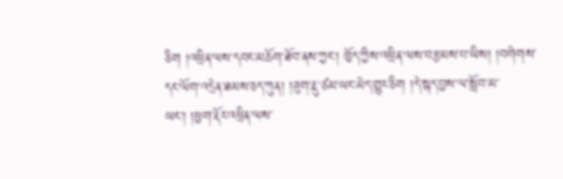ཅིག །འཕྲིན་ལས་དབང་མཆོག་ཐོབ་ནས་ཀྱང་། ཁྱོད་ཀྱིས་འཕྲིན་ལས་བརྩམས་པ་ཡིས། །བགེགས་དང་ལོག་འདྲེན་ཐམས་ཅད་ཀུན། །ཟུག་རྔུ་ཙམ་ཡང་མེད་གྱུར་ཅིག །དེ་སྐད་བྱས་ལ་སློབ་མ་ཡང་། །ཕྱག་རྡོར་འཕྲིན་ལས་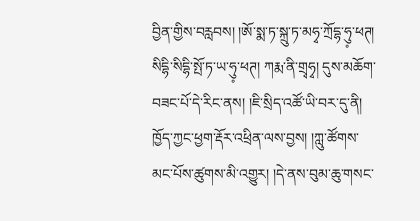བྱིན་གྱིས་བརླབས། །ཨོ་སྨ་ཏ་སྐྲུ་ཏ་མཧྭ་ཀྲོདྷ་ཧུ༷་ཕཊ། སིདྷི་སིདྷི་སྤོ་ཏ་ཡ་ཧུ༷་ཕཊ། ཀརྨ་ནི་གྲྭཧྭ། དུས་མཆོག་བཟང་པོ་དེ་རིང་ནས། །ཇི་སྲིད་འཚོ་ཡི་བར་དུ་ནི། ཁྱོད་ཀྱང་ཕྱག་རྡོར་འཕྲིན་ལས་བྱས། །ཀླུ་ཚོགས་མང་པོས་ཚུགས་མི་འགྱུར། །དེ་ནས་བུམ་ཆུ་གསང་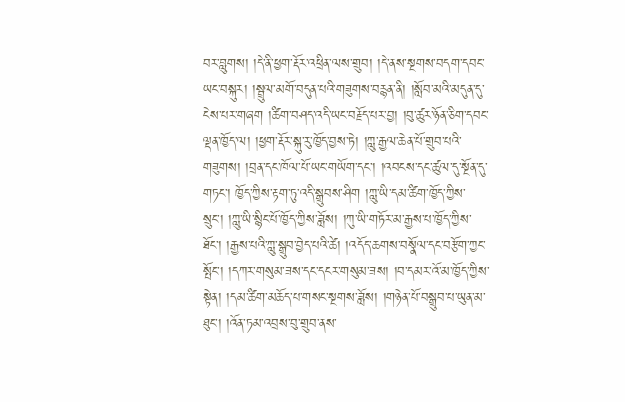བར་བླུགས། །དེ་ནི་ཕྱག་རྡོར་འཕྲིན་ལས་གྲུབ། །དེ་ནས་སྔགས་བདག་དབང་ཡང་བསྐུར། །སྦྲུལ་མགོ་བདུན་པའི་གཟུགས་བརྙན་ནི། །སློབ་མའི་མདུན་དུ་ངེས་པར་གཞག །ཚིག་བཤད་འདི་ཡང་བརྗོད་པར་བྱ། །བུ་ཚུར་ཉོན་ཅིག་དབང་ལྡན་ཁྱོད་ལ། །ཕྱག་རྡོར་སྐུ་རུ་ཁྱོད་བྱས་ཏེ། །ཀླུ་རྒྱལ་ཆེན་པོ་གྲུབ་པའི་གཟུགས། །བྲན་དང་ཁོལ་པོ་ཡང་གཡོག་དང་། །འབངས་དང་ཚུལ་དུ་སྔོན་དུ་གཏང་། ཁྱོད་ཀྱིས་རྟག་ཏུ་འདི་སྒྲུབས་ཤིག །ཀླུ་ཡི་དམ་ཚིག་ཁྱོད་ཀྱིས་སྲུང་། །ཀླུ་ཡི་སྙིང་པོ་ཁྱོད་ཀྱིས་ཟློས། །ཀུ་ཡི་གཏོར་མ་རྒྱས་པ་ཁྱོད་ཀྱིས་ཐོང་། །རྒྱས་པའི་ཀླུ་སྒྲུབ་བྱེད་པའི་ཚེ། །འདོད་ཆགས་བསྣོལ་དང་བརྩོག་ཀྱང་སྤོང་། །དཀར་གསུམ་ཟས་དང་དངར་གསུམ་ཟས། །བ་དམར་འོ་མ་ཁྱོད་ཀྱིས་སྟེན། །དམ་ཚིག་མཆོད་པ་གསང་སྔགས་ཟློས། །གཉེན་པོ་བསྒྲུབ་པ་ཡུན་མ་ཐུང་། །འོན་ཏམ་འབྲས་བུ་གྲུབ་ནས་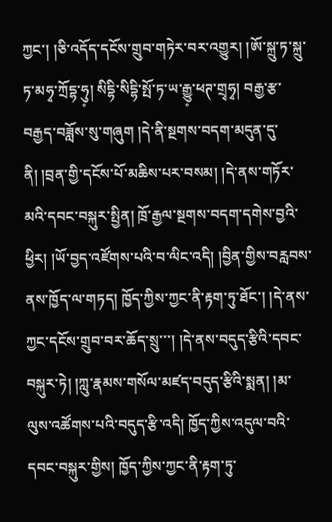ཀྱང་། །ཅི་འདོད་དངོས་གྲུབ་གཏེར་བར་འགྱུར། །ཨོ་སྐྲུ་ཏ་སྐྲུ་ཏ་མཧྭ་ཀྲོདྷ་ཧུ༷། སིདྷི་སིདྷི་སྤོ་ཏ་ཡ་རྒྱུ༷་ཕཊ་གྲྭཧྭ། བརྒྱ་རྩ་བརྒྱད་བཟློས་སུ་གཞུག །དེ་ནི་སྔགས་བདག་མདུན་དུ་ནི། །བྲན་གྱི་དངོས་པོ་མཆིས་པར་བསམ། །དེ་ནས་གཏོར་མའི་དབང་བསྐུར་སྤྱིན། ཁྲོ་རྒྱལ་སྔགས་བདག་དགེས་བྱའི་ཕྱིར། །ཡོ་བྱད་འཛོགས་པའི་བ་ལིང་འདི། །བྱིན་གྱིས་བརླབས་ནས་ཁྱོད་ལ་གཏད། ཁྱོད་ཀྱིས་ཀྱང་ནི་རྟག་ཏུ་ཐོང་། །དེ་ནས་ཀྱང་དངོས་གྲུབ་བར་ཆོད་སྲུ་་་། །དེ་ནས་བདུད་རྩིའི་དབང་བསྐུར་ཏེ། །ཀླུ་རྣམས་གསོལ་མཛད་བདུད་རྩིའི་སྨན། །མ་ལུས་འཚོགས་པའི་བདུད་རྩི་འདི། ཁྱོད་ཀྱིས་འདུལ་བའི་དབང་བསྐུར་གྱིས། ཁྱོད་ཀྱིས་ཀྱང་ནི་རྟག་ཏུ་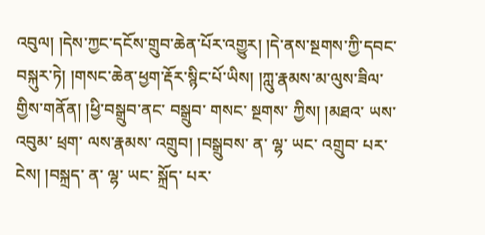འབུལ། །དེས་ཀྱང་དངོས་གྲུབ་ཆེན་པོར་འགྱུར། །དེ་ནས་སྔགས་ཀྱི་དབང་བསྐུར་ཏེ། །གསང་ཆེན་ཕྱག་རྡོར་སྙིང་པོ་ཡིས། །ཀླུ་རྣམས་མ་ལུས་ཟིལ་གྱིས་གནོན། །ཕྱི་བསྒྲུབ་ནང་ བསྒྲུབ་ གསང་ སྔགས་ ཀྱིས། །མཐའ་ ཡས་ འབུམ་ ཕྲག་ ལས་རྣམས་ འགྲུབ། །བསྒྲུབས་ ན་ ལྷ་ ཡང་ འགྲུབ་ པར་ ངེས། །བསྐྲད་ ན་ ལྷ་ ཡང་ སྐྲོད་ པར་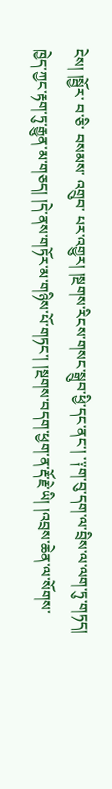ངེས། །སྦྱོར་ བ་ཅི་ བསམས་ འགྲུབ་ པར་འགྱུར། །སྔགས་རིངས་གསང་སྒྲུབ་ཕྱི་དང་ནང་། ་༑ག་བུ་དག་ལ་བྲིས་ལ་ལག་ཏུ་གཏད། ཁྱེད་ཀྱང་རྟག་ཏུ་རྒྱུན་མ་གཅད། །དེ་ནས་གཏོར་མ་གཉིས་པོ་གཏང་། །སྔགས་བདག་ཕྱག་ན་རྡོ་རྗེ་ཡི། །འབྲས་ཆེན་ལ་སོགས་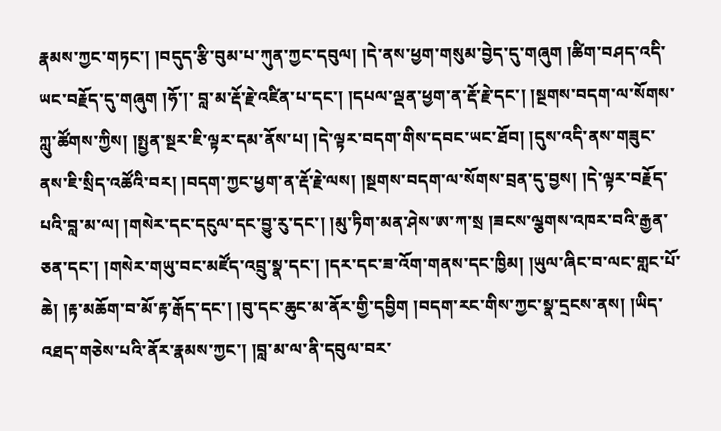རྣམས་ཀྱང་གཏང་། །བདུད་རྩི་བུམ་པ་ཀུན་ཀྱང་དབུལ། །དེ་ནས་ཕྱག་གསུམ་བྱེད་དུ་གཞུག །ཚིག་བཤད་འདི་ཡང་བརྗོད་དུ་གཞུག །ཧོ་།་ བླ་མ་རྡོ་རྗེ་འཛིན་པ་དང་། །དཔལ་ལྡན་ཕྱག་ན་རྡོ་རྗེ་དང་། །སྔགས་བདག་ལ་སོགས་ཀླུ་ཚོགས་ཀྱིས། །སྤྱན་སྔར་ཇི་ལྟར་དམ་ནོས་པ། །དེ་ལྟར་བདག་གིས་དབང་ཡང་ཐོབ། །དུས་འདི་ནས་གཟུང་ནས་ཇི་སྲིད་འཚོའི་བར། །བདག་ཀྱང་ཕྱག་ན་རྡོ་རྗེ་ལས། །སྔགས་བདག་ལ་སོགས་བྲན་དུ་བྱས། །དེ་ལྟར་བརྗོད་པའི་བླ་མ་ལ། །གསེར་དང་དངུལ་དང་བྱུ་རུ་དང་། །མུ་ཏིག་མན་ཤེས་ཨ་ཀ་སྲ །ཟངས་ལྕགས་འཁར་བའི་རྒྱན་ཅན་དང་། །གསེར་གཡུ་བང་མཛོད་འབྲུ་སྣ་དང་། །དར་དང་ཟ་འོག་གནས་དང་ཁྱིམ། །ཡུལ་ཞིང་བ་ལང་གླང་པོ་ཆེ། །རྟ་མཆོག་བ་མོ་རྟ་རྒོད་དང་། །བུ་དང་ཆུང་མ་ནོར་གྱི་དབྱིག །བདག་རང་གིས་ཀྱང་སྣ་དྲངས་ནས། །ཡིད་འཐད་གཅེས་པའི་ནོར་རྣམས་ཀྱང་། །བླ་མ་ལ་ནི་དབུལ་བར་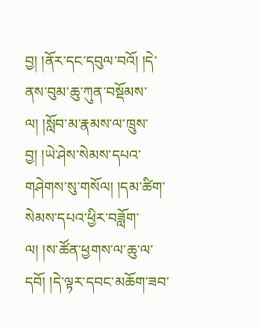བྱ། །ནོར་དང་དབུལ་བའོ། །དེ་ནས་བུམ་ཆུ་ཀུན་བསྡོམས་ལ། །སློབ་མ་རྣམས་ལ་ཁྲུས་བྱ། །ཡེ་ཤེས་སེམས་དཔའ་གཤེགས་སུ་གསོལ། །དམ་ཚིག་སེམས་དཔའ་ཕྱིར་བཟློག་ལ། །ས་ཚོན་ཕྱགས་ལ་ཆུ་ལ་དབོ། །དེ་ལྟར་དབང་མཆོག་ཟབ་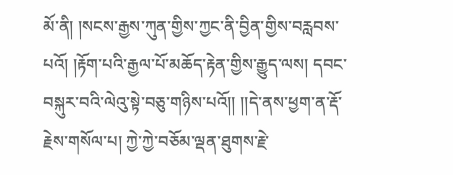མོ་ནི། །སངས་རྒྱས་ཀུན་གྱིས་ཀྱང་ནི་བྱིན་གྱིས་བརླབས་པའོ། །རྟོག་པའི་རྒྱལ་པོ་མཆོད་རྟེན་གྱིས་རྒྱུད་ལས། དབང་བསྐུར་བའི་ལེའུ་སྟེ་བཅུ་གཉིས་པའོ།། །།དེ་ནས་ཕྱག་ན་རྡོ་རྗེས་གསོལ་པ། ཀྱེ་ཀྱེ་བཅོམ་ལྡན་ཐུགས་རྗེ་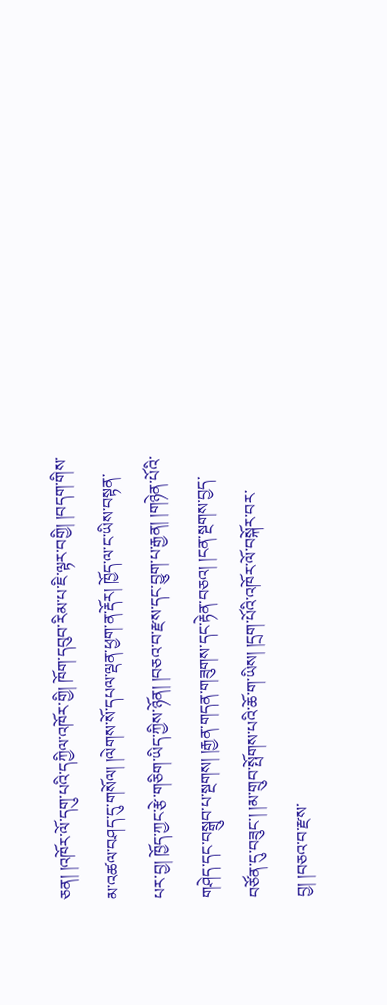ཅན། །འཁོར་ལོ་དགུ་པའི་དཀྱིལ་འཁོར་གྱི། ཁོག་དབུབ་རིམ་པ་ཇི་ལྟར་བགྱི། །བདག་གིས་མ་འཚལ་བཤད་དུ་གསོལ། །ལེགས་སོ་དཔལ་ལྡན་ཕྱག་ན་རྡོར། ཁྱོད་ལ་ང་ཡིས་བསྟན་པར་བྱ། ཁྱོད་ཀྱང་རྩེ་གཅིག་ཡིད་ཀྱིས་ཉོན། །བཅའ་བ་རྫས་དང་བྱུག་པ་རྒྱན། །གཉེན་པོའི་གཤེད་དང་བསྒྲུབ་པ་སྔགས། །རྒྱན་གདན་གཟུགས་དང་རྟེན་བཅའ། །ངན་སྔགས་བྱད་བཙོན་དུ་བཟུང་། །མ་གྲུབ་སྤོགས་པའི་ཆོ་ག་ཡིས། །དྲག་པོའི་འཁོར་ལོ་བསྐོར་བར་བྱ། །བཅའ་བ་རྫས་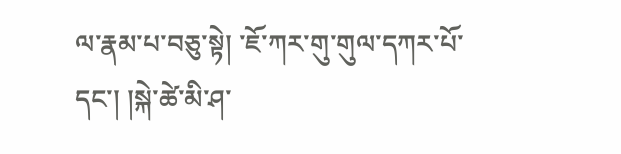ལ་རྣམ་པ་བཅུ་སྟེ། ་ཇོ་ཀར་གུ་གུལ་དཀར་པོ་དང་། །སྐེ་ཚེ་མི་ཤ་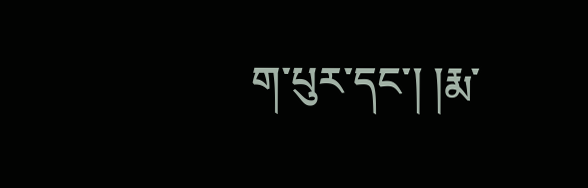ག་པུར་དང་། །རྨ་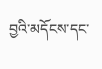བྱའི་མདོངས་དང་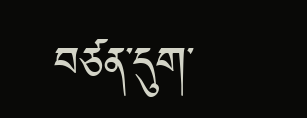བཙན་དུག་